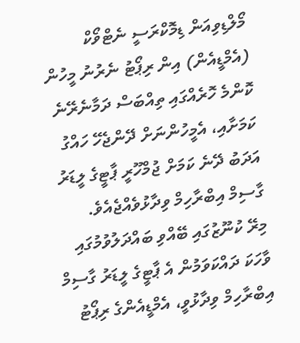މޯލްޑިވިއަން ޑިމޮކްރަސީ ނެޓްވޯކް (އެމްޑީއެން) އިން ރިޕޯޓު ނެރުނު މީހުން ކޮންމެ ހޮރެއްގައި ތިއްބަސް ދަމާނެރޭނެ ކަމަށާއި، އެމީހުންނަށް ދޭންޖެހޭ ހައްގު އަދަބު ދޭނެ ކަމަށް ޖުމްހޫރީ ޕާޓީގެ ލީޑަރު ގާސިމް އިބްރާހިމް ވިދާޅުވެއްޖެއެވެ.
މިރޭ ކުނޫޒުގައި ބޭއްވި ބައްދަލުވުމުގައި ވާހަކަ ދައްކަވަމުން އެ ޕާޓީގެ ލީޑަރު ގާސިމް އިބްރާހިމް ވިދާޅުވީ، އެމްޑީއެންގެ ރިޕޯޓު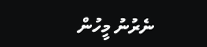ނެރުނު މީހުން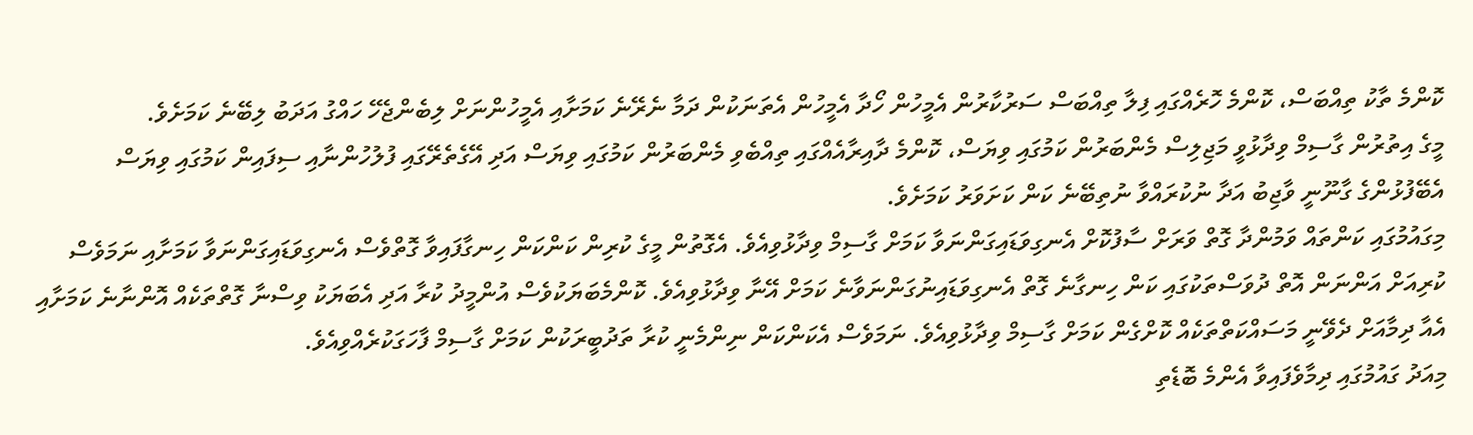ކޮންމެ ތާކު ތިއްބަސް، ކޮންމެ ހޮރެއްގައި ފިލާ ތިއްބަސް ސަރުކާރުން އެމީހުން ހޯދާ އެމީހުން އެތަނަކުން ދަމާ ނެރޭނެ ކަމަށާއި އެމީހުންނަށް ލިބެންޖެހޭ ހައްގު އަދަބު ލިބޭނެ ކަމަށެވެ.
މީގެ އިތުރުން ގާސިމް ވިދާޅުވީ މަޖިލިސް މެންބަރުން ކަމުގައި ވިޔަސް، ކޮންމެ ދާއިރާއެއްގައި ތިއްބެވި މެންބަރުން ކަމުގައި ވިޔަސް އަދި އޭގެތެރޭގައި ފުލުހުންނާއި ސިފައިން ކަމުގައި ވިޔަސް އެބޭފުޅުންގެ ގާނޫނީ ވާޖިބު އަދާ ނުކުރައްވާ ނުތިބޭނެ ކަން ކަށަވަރު ކަމަށެވެ.
މިގައުމުގައި ކަންތައް ވަމުންދާ ގޮތް ވަރަށް ސާފުކޮށް އެނގިވަޑައިގަންނަވާ ކަމަށް ގާސިމް ވިދާޅުވިއެވެ. އެގޮތުން މީގެ ކުރިން ކަންކަން ހިނގާފައިވާ ގޮތްވެސް އެނގިވަޑައިގަންނަވާ ކަމަށާއި ނަމަވެސް ކުރިއަށް އަންނަން އޮތް ދުވަސްތަކުގައި ކަން ހިނގާނެ ގޮތް އެނގިވަޑައިނުގަންނަވާނެ ކަމަށް އޭނާ ވިދާޅުވިއެވެ. ކޮންމެބަޔަކުވެސް އުންމީދު ކުރާ އަދި އެބަޔަކު ވިސްނާ ގޮތްތަކެއް އޮންނާނެ ކަމަށާއި އެއާ ދިމާއަށް ދެވޭނީ މަސައްކަތްތަކެއް ކޮށްގެން ކަމަށް ގާސިމް ވިދާޅުވިއެވެ. ނަމަވެސް އެކަންކަން ނިންމެނީ ކުރާ ތަދުބީރަކުން ކަމަށް ގާސިމް ފާހަގަކުރެއްވިއެވެ.
މިއަދު ގައުމުގައި ދިމާވެފައިވާ އެންމެ ބޮޑެތި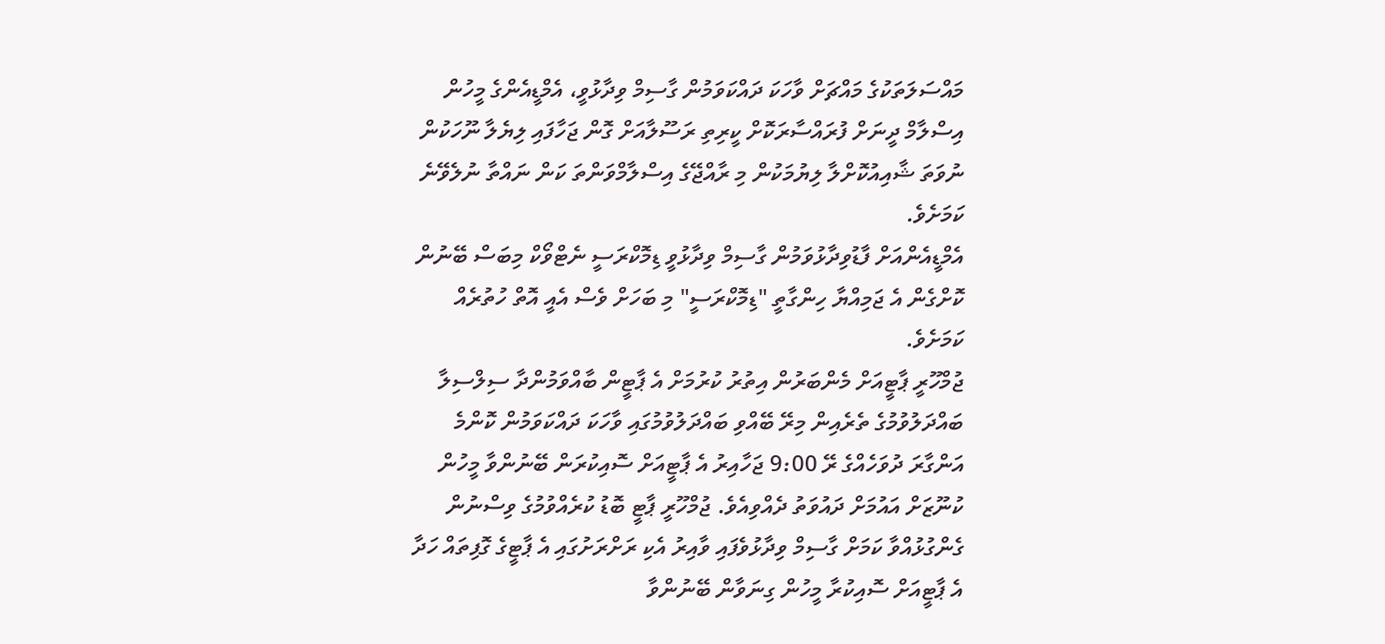މައްސަލަތަކުގެ މައްޗަށް ވާހަކަ ދައްކަވަމުން ގާސިމް ވިދާޅުވީ، އެމްޑީއެންގެ މީހުން އިސްލާމް ދީނަށް ފުރައްސާރަކޮށް ކީރިތި ރަސޫލާއަށް ގޮން ޖަހާފައި ލިޔެލާ ނޫހަކުން ނުވަތަ ޝާއިއުކޮށްލާ ލިޔުމަކުން މި ރާއްޖޭގެ އިސްލާމްވަންތަ ކަން ނައްތާ ނުލެވޭނެ ކަމަށެވެ.
އެމްޑީއެންއަށް ފާޑުވިދާޅުވަމުން ގާސިމް ވިދާޅުވީ ޑިމޮކްރަސީ ނެޓްވޯކް މިބަސް ބޭނުން ކޮށްގެން އެ ޖަމިއްޔާ ހިންގާތީ "ޑިމޮކްރަސީ" މި ބަހަށް ވެސް އެއީ އޮތް ހުތުރެއް ކަމަށެވެ.
ޖުމްހޫރީ ޕާޓީއަށް މެންބަރުން އިތުރު ކުރުމަށް އެ ޕާޓީން ބާއްވަމުންދާ ސިލްސިލާ ބައްދަލުވުމުގެ ތެރެއިން މިރޭ ބޭއްވި ބައްދަލުވުމުގައި ވާހަކަ ދައްކަވަމުން ކޮންމެ އަންގާރަ ދުވަހެއްގެ ރޭ 9:00 ޖަހާއިރު އެ ޕާޓީއަށް ސޮއިކުރަން ބޭނުންވާ މީހުން ކުނޫޒަށް އައުމަށް ދައުވަތު ދެއްވިއެވެ. ޖުމްހޫރީ ޕާޓީ ބޮޑު ކުރެއްވުމުގެ ވިސްނުން ގެންގުޅުއްވާ ކަމަށް ގާސިމް ވިދާޅުވެފައި ވާއިރު އެކި ރަށްރަށުގައި އެ ޕާޓީގެ ގޮފިތައް ހަދާ އެ ޕާޓީއަށް ސޮއިކުރާ މީހުން ގިނަވާން ބޭނުންވާ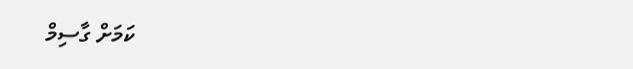ކަމަށް ގާސިމް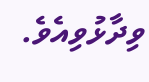ވިދާޅުވިއެވެ.